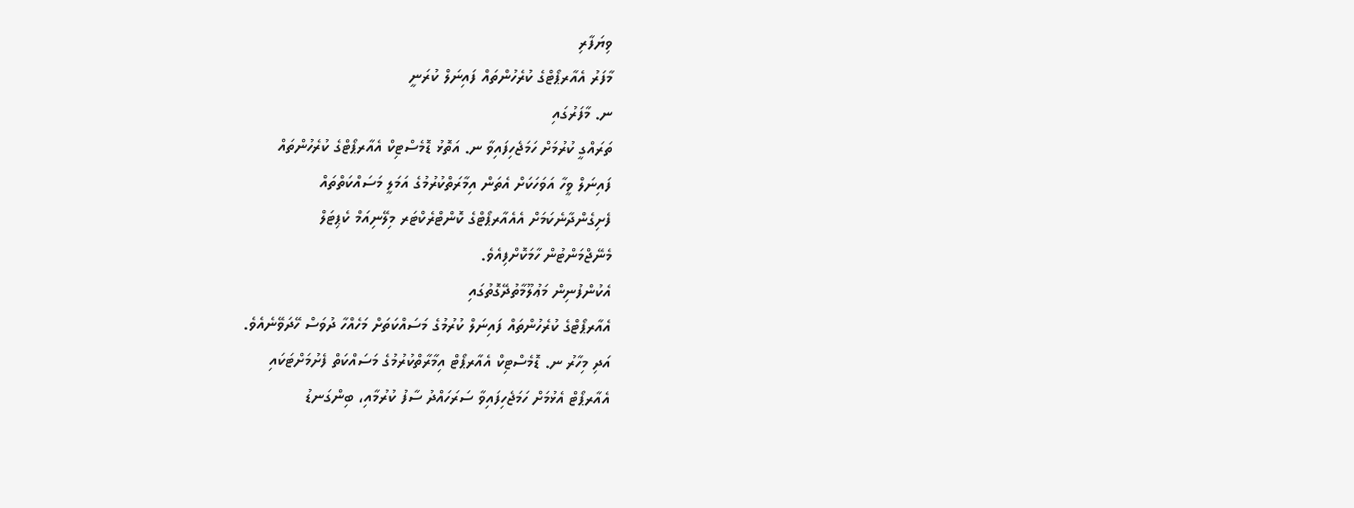ވިޔަފާރި
މާފަރު އެއާރޕޯޓްގެ ކުރެހުންތައް ފައިނަލް ކުރަނީ
ނ. މާފަރުގައި
ތަރައްގީ ކުރުމަށް ހަމަޖެހިފައިވާ ނ. އަތޮޅު ޑޮމެސްޓިކް އެއާރޕޯޓްގެ ކުރެހުންތައް
ފައިނަލް ވީހާ އަވަހަކަށް އެތަން އިމާރަތްކުރުމުގެ އަމަލީ މަސައްކަތްތައް
ފެށިގެންދާނެކަމަށް އެއެއާރޕޯޓްގެ ކޮންޓްރެކްޓަރ މިލޭނިއަމް ކެޕިޓަލް
މެނޭޖްމަންޓުން ހާމަކޮށްފިއެވެ.
އެކުންފުނިން މަޢުލޫމާތުދޭގޮތުގައި
އެއާރޕޯޓްގެ ކުރެހުންތައް ފައިނަލް ކުރުމުގެ މަސައްކަތަށް މަހެއްހާ ދުވަސް ހޭދަވޭނެއެވެ.
އަދި މިހާރު ނ. ޑޮމެސްޓިކް އެއާރޕޯޓް އިމާރާތްކުރުމުގެ މަސައްކަތް ފެށުމަށްޓަކައި
އެއާރޕޯޓް އެޅުމަށް ހަމަޖެހިފައިވާ ސަރަހައްދު ސާފު ކުރުމާއި، ބިންގަނޑު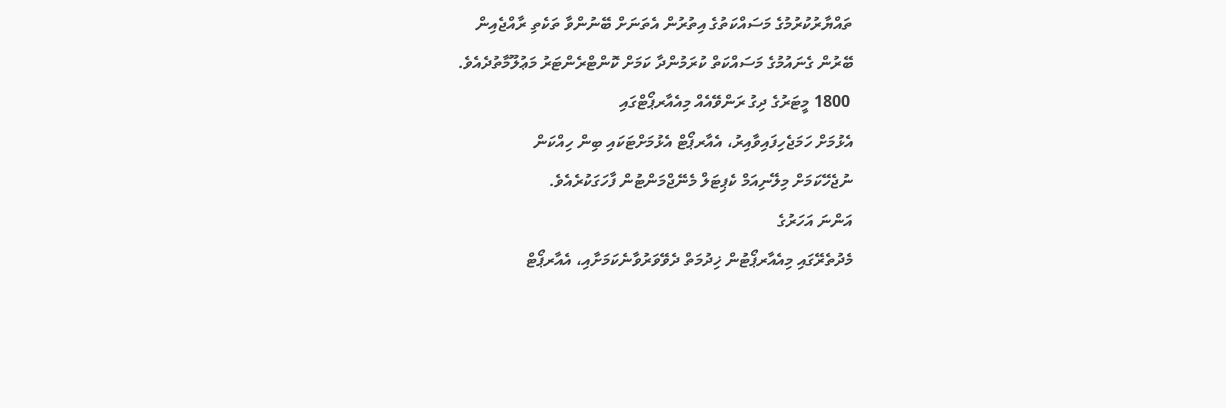ތައްޔާރުކުރުމުގެ މަސައްކަތުގެ އިތުރުން އެތަނަށް ބޭނުންވާ ތަކެތި ރާއްޖެއިން
ބޭރުން ގެނައުމުގެ މަސައްކަތް ކުރަމުންދާ ކަމަށް ކޮންޓްރެންޓަރު މަޢުލޫމާތުދެއެވެ.
 1800 މީޓަރުގެ ދިގު ރަންވޭއެއް މިއެއާރޕޯޓްގައި
އެޅުމަށް ހަމަޖެހިފައިވާއިރު، އެއާރޕޯޓް އެޅުމަށްޓަކައި ބިން ހިއްކަން
ނުޖެހޭކަމަށް މިލޭނިއަމް ކެޕިޓަލް މެނޭޖްމަންޓުން ފާހަގަކުރެއެވެ.
އަންނަ އަހަރުގެ
މެދުތެރޭގައި މިއެއާރޕޯޓުން ޚިދުމަތް ދެވޭވަރުވާނެކަމަށާއި، އެއާރޕޯޓް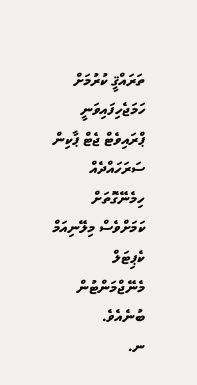ތަރައްޤީ ކުރުމަށް ހަމަޖެހިފައިވަނީ ޕްރައިވެޓް ޖެޓް ޕާކިން ސަރަހައްދެއް
ހިމެނޭގޮތަށް ކަމަށްވެސް މިލޭނިއަމް ކެޕިޓަލް މެނޭޖްމަންޓުން ބުނެއެވެ.
ނ.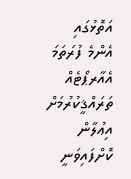އަތޮޅުގައި
އެންމެ ފުރަތަމަ އެއާރޕޯޓެއް ތަރައްޤީކުރުމަށް އިޢުލާން ކޮށްފައިވަނީ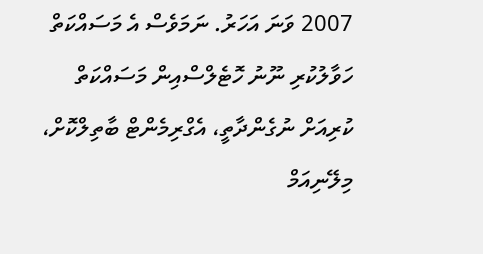2007 ވަނަ އަހަރު. ނަމަވެސް އެ މަސައްކަތް ހަވާލުކުރި ނޫނު ހޮޓެލްސްއިން މަސައްކަތް
ކުރިއަށް ނުގެންދާތީ، އެގްރިމެންޓް ބާތިލްކޮށް، މިލޭނިއަމް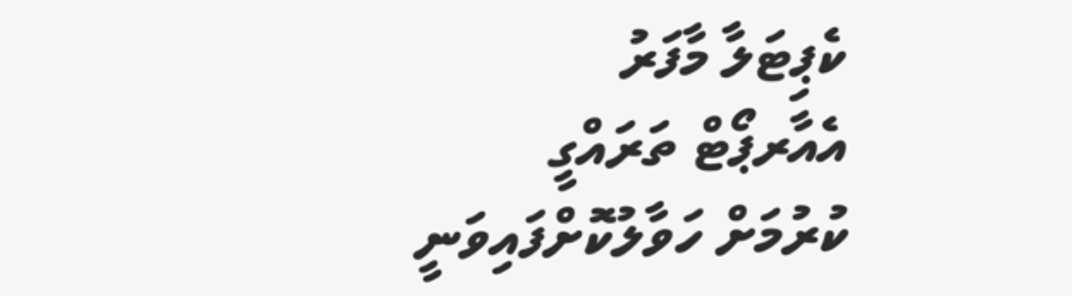ކެޕިޓަލާ މާފަރު
އެއާރޕޯޓް ތަރައްގީ ކުރުމަށް ހަވާލުކޮށްފައިވަނީ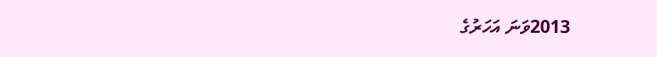2013ވަނަ އަހަރުގެ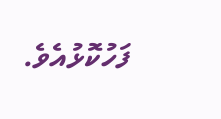ފަހުކޮޅުއެވެ.